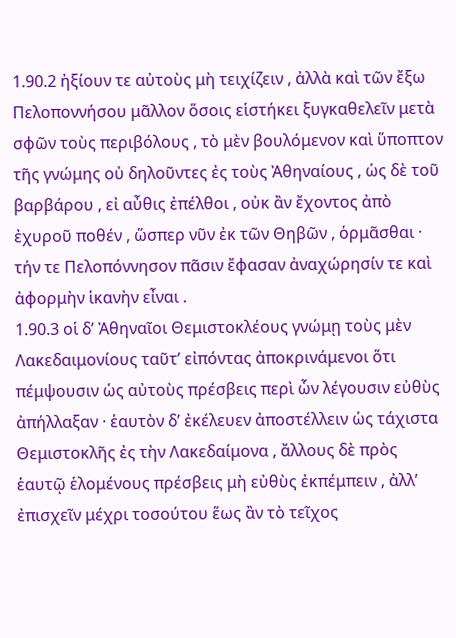1.90.2 ἠξίουν τε αὐτοὺς μὴ τειχίζειν , ἀλλὰ καὶ τῶν ἔξω Πελοποννήσου μᾶλλον ὅσοις εἱστήκει ξυγκαθελεῖν μετὰ σφῶν τοὺς περιβόλους , τὸ μὲν βουλόμενον καὶ ὕποπτον τῆς γνώμης οὐ δηλοῦντες ἐς τοὺς Ἀθηναίους , ὡς δὲ τοῦ βαρβάρου , εἰ αὖθις ἐπέλθοι , οὐκ ἂν ἔχοντος ἀπὸ ἐχυροῦ ποθέν , ὥσπερ νῦν ἐκ τῶν Θηβῶν , ὁρμᾶσθαι · τήν τε Πελοπόννησον πᾶσιν ἔφασαν ἀναχώρησίν τε καὶ ἀφορμὴν ἱκανὴν εἶναι .
1.90.3 οἱ δ’ Ἀθηναῖοι Θεμιστοκλέους γνώμῃ τοὺς μὲν Λακεδαιμονίους ταῦτ’ εἰπόντας ἀποκρινάμενοι ὅτι πέμψουσιν ὡς αὐτοὺς πρέσβεις περὶ ὧν λέγουσιν εὐθὺς ἀπήλλαξαν · ἑαυτὸν δ’ ἐκέλευεν ἀποστέλλειν ὡς τάχιστα Θεμιστοκλῆς ἐς τὴν Λακεδαίμονα , ἄλλους δὲ πρὸς ἑαυτῷ ἑλομένους πρέσβεις μὴ εὐθὺς ἐκπέμπειν , ἀλλ’ ἐπισχεῖν μέχρι τοσούτου ἕως ἂν τὸ τεῖχος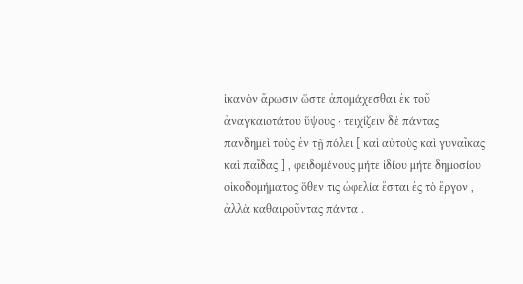ἱκανὸν ἄρωσιν ὥστε ἀπομάχεσθαι ἐκ τοῦ ἀναγκαιοτάτου ὕψους · τειχίζειν δὲ πάντας πανδημεὶ τοὺς ἐν τῇ πόλει [ καὶ αὐτοὺς καὶ γυναῖκας καὶ παῖδας ] , φειδομένους μήτε ἰδίου μήτε δημοσίου οἰκοδομήματος ὅθεν τις ὠφελία ἔσται ἐς τὸ ἔργον , ἀλλὰ καθαιροῦντας πάντα .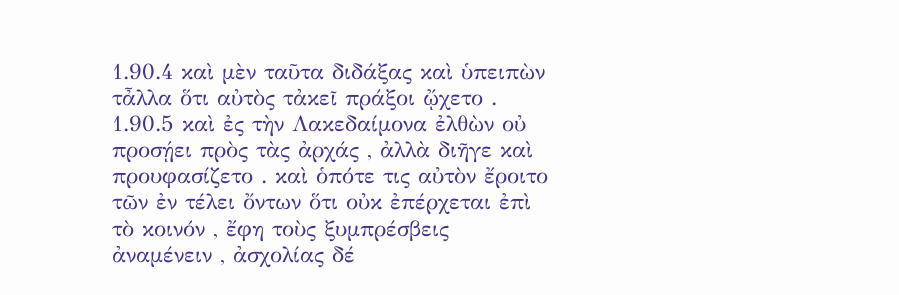1.90.4 καὶ μὲν ταῦτα διδάξας καὶ ὑπειπὼν τἆλλα ὅτι αὐτὸς τἀκεῖ πράξοι ᾤχετο .
1.90.5 καὶ ἐς τὴν Λακεδαίμονα ἐλθὼν οὐ προσῄει πρὸς τὰς ἀρχάς , ἀλλὰ διῆγε καὶ προυφασίζετο . καὶ ὁπότε τις αὐτὸν ἔροιτο τῶν ἐν τέλει ὄντων ὅτι οὐκ ἐπέρχεται ἐπὶ τὸ κοινόν , ἔφη τοὺς ξυμπρέσβεις ἀναμένειν , ἀσχολίας δέ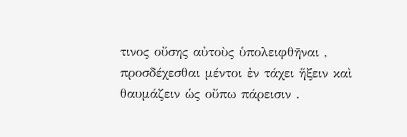τινος οὔσης αὐτοὺς ὑπολειφθῆναι , προσδέχεσθαι μέντοι ἐν τάχει ἥξειν καὶ θαυμάζειν ὡς οὔπω πάρεισιν .